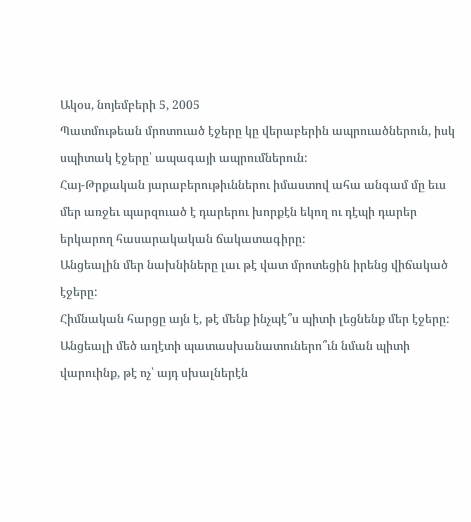Ակօս, նոյեմբերի 5, 2005
Պատմութեան մրոտուած էջերը կը վերաբերին ապրուածներուն, իսկ սպիտակ էջերը՝ ապագայի ապրումներուն:
Հայ-Թրքական յարաբերութիւններու իմաստով ահա անգամ մը եւս մեր առջեւ պարզուած է դարերու խորքէն եկող ու դէպի դարեր երկարող հասարակական ճակատագիրը:
Անցեալին մեր նախնիները լաւ թէ վատ մրոտեցին իրենց վիճակած էջերը:
Հիմնական հարցը այն է, թէ մենք ինչպէ՞ս պիտի լեցնենք մեր էջերը:
Անցեալի մեծ աղէտի պատասխանատուներո՞ւն նման պիտի վարուինք, թէ ոչ՝ այդ սխալներէն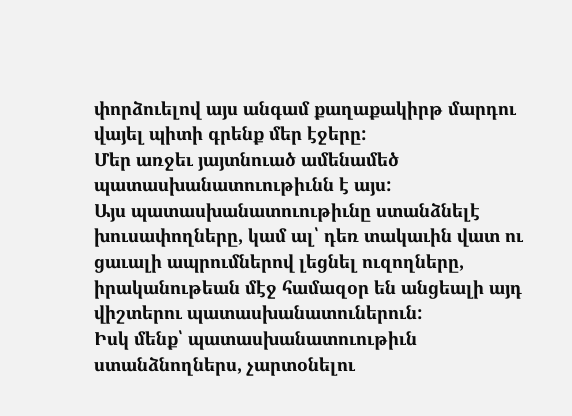փորձուելով այս անգամ քաղաքակիրթ մարդու վայել պիտի գրենք մեր էջերը:
Մեր առջեւ յայտնուած ամենամեծ պատասխանատուութիւնն է այս:
Այս պատասխանատուութիւնը ստանձնելէ խուսափողները, կամ ալ՝ դեռ տակաւին վատ ու ցաւալի ապրումներով լեցնել ուզողները, իրականութեան մէջ համազօր են անցեալի այդ վիշտերու պատասխանատուներուն:
Իսկ մենք՝ պատասխանատուութիւն ստանձնողներս, չարտօնելու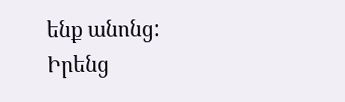ենք անոնց: Իրենց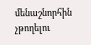մենաշնորհին չթողելու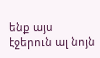ենք այս էջերուն ալ նոյն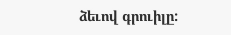ձեւով գրուիլը: